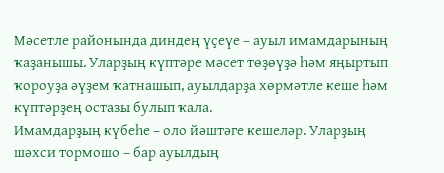Мәсетле районында диндең үҫеүе – ауыл имамдарының ҡаҙанышы. Уларҙың күптәре мәсет төҙөүҙә һәм яңыртып ҡороуҙа әүҙем ҡатнашып, ауылдарҙа хөрмәтле кеше һәм күптәрҙең остазы булып ҡала.
Имамдарҙың күбеһе – оло йәштәге кешеләр. Уларҙың шәхси тормошо – бар ауылдың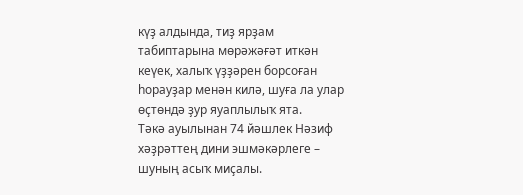күҙ алдында, тиҙ ярҙам табиптарына мөрәжәғәт иткән кеүек, халыҡ үҙҙәрен борсоған һорауҙар менән килә, шуға ла улар өҫтөндә ҙур яуаплылыҡ ята.
Тәкә ауылынан 74 йәшлек Нәзиф хәҙрәттең дини эшмәкәрлеге – шуның асыҡ миҫалы.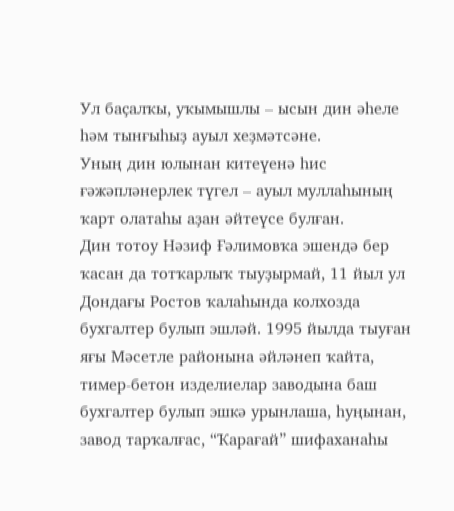Ул баҫалҡы, уҡымышлы – ысын дин әһеле һәм тынғыһыҙ ауыл хеҙмәтсәне.
Уның дин юлынан китеүенә һис ғәжәпләнерлек түгел – ауыл муллаһының ҡарт олатаһы аҙан әйтеүсе булған.
Дин тотоу Нәзиф Ғәлимовҡа эшендә бер ҡасан да тотҡарлыҡ тыуҙырмай, 11 йыл ул Дондағы Ростов ҡалаһында колхозда бухгалтер булып эшләй. 1995 йылда тыуған яғы Мәсетле районына әйләнеп ҡайта, тимер-бетон изделиелар заводына баш бухгалтер булып эшкә урынлаша, һуңынан, завод тарҡалғас, “Ҡарағай” шифаханаһы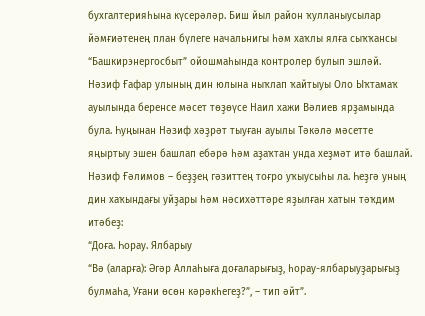бухгалтерияһына күсерәләр. Биш йыл район ҡулланыусылар йәмғиәтенең план бүлеге начальнигы һәм хаҡлы ялға сыҡҡансы “Башкирэнергосбыт” ойошмаһында контролер булып эшләй.
Нәзиф Ғафар улының дин юлына ныҡлап ҡайтыуы Оло Ыҡтамаҡ ауылында беренсе мәсет төҙөүсе Наил хажи Вәлиев ярҙамында була. Һуңынан Нәзиф хәҙрәт тыуған ауылы Тәкәлә мәсетте яңыртыу эшен башлап ебәрә һәм аҙаҡтан унда хеҙмәт итә башлай.
Нәзиф Ғәлимов – беҙҙең гәзиттең тоғро уҡыусыһы ла. Һеҙгә уның дин хаҡындағы уйҙары һәм нәсихәттәре яҙылған хатын тәҡдим итәбеҙ:
“Доға. Һорау. Ялбарыу
“Вә (аларға): Әгәр Аллаһыға доғаларығыҙ, һорау-ялбарыуҙарығыҙ булмаһа, Уғани өсөн кәрәкһегеҙ?”, – тип әйт”.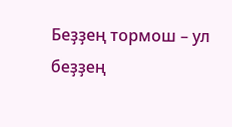Беҙҙең тормош – ул беҙҙең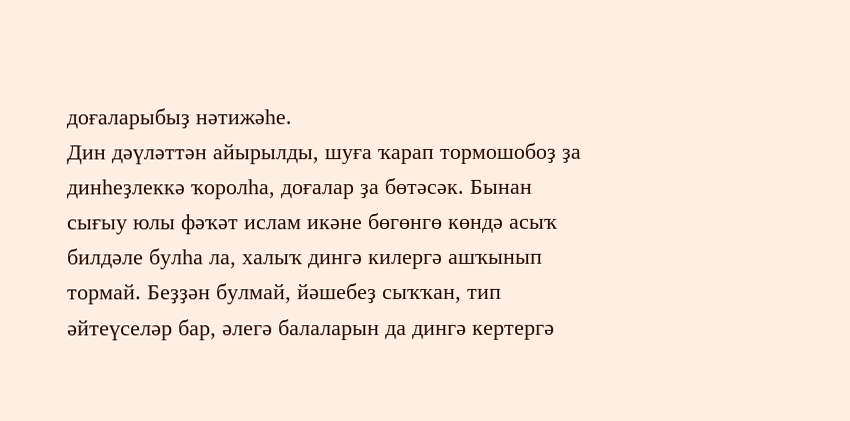доғаларыбыҙ нәтижәһе.
Дин дәүләттән айырылды, шуға ҡарап тормошобоҙ ҙа динһеҙлеккә ҡоролһа, доғалар ҙа бөтәсәк. Бынан сығыу юлы фәҡәт ислам икәне бөгөнгө көндә асыҡ билдәле булһа ла, халыҡ дингә килергә ашҡынып тормай. Беҙҙән булмай, йәшебеҙ сыҡҡан, тип әйтеүселәр бар, әлегә балаларын да дингә кертергә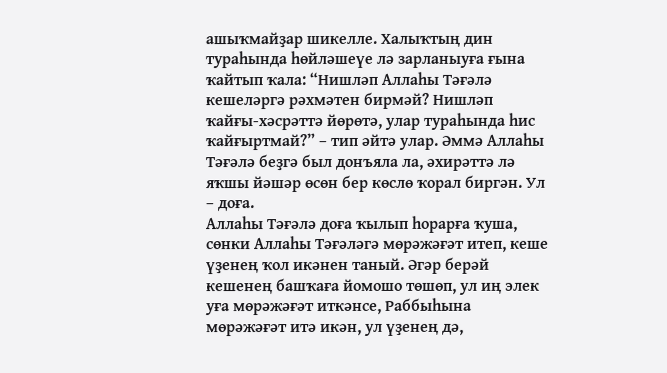ашыҡмайҙар шикелле. Халыҡтың дин тураһында һөйләшеүе лә зарланыуға ғына ҡайтып ҡала: “Нишләп Аллаһы Тәғәлә кешеләргә рәхмәтен бирмәй? Нишләп ҡайғы-хәсрәттә йөрөтә, улар тураһында һис ҡайғыртмай?” – тип әйтә улар. Әммә Аллаһы Тәғәлә беҙгә был донъяла ла, әхирәттә лә яҡшы йәшәр өсөн бер көслө ҡорал биргән. Ул – доға.
Аллаһы Тәғәлә доға ҡылып һорарға ҡуша, сөнки Аллаһы Тәғәләгә мөрәжәғәт итеп, кеше үҙенең ҡол икәнен таный. Әгәр берәй кешенең башҡаға йомошо төшөп, ул иң элек уға мөрәжәғәт иткәнсе, Раббыһына мөрәжәғәт итә икән, ул үҙенең дә,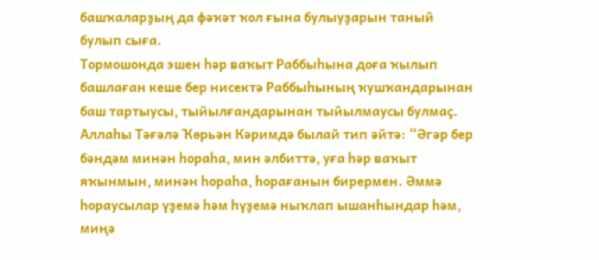башҡаларҙың да фәҡәт ҡол ғына булыуҙарын таный булып сыға.
Тормошонда эшен һәр ваҡыт Раббыһына доға ҡылып башлаған кеше бер нисектә Раббыһының ҡушҡандарынан баш тартыусы, тыйылғандарынан тыйылмаусы булмаҫ. Аллаһы Тәғәлә Ҡөрьән Кәримдә былай тип әйтә: “Әгәр бер бәндәм минән һораһа, мин әлбиттә, уға һәр ваҡыт яҡынмын, минән һораһа, һорағанын бирермен. Әммә һораусылар үҙемә һәм һүҙемә ныҡлап ышанһындар һәм, миңә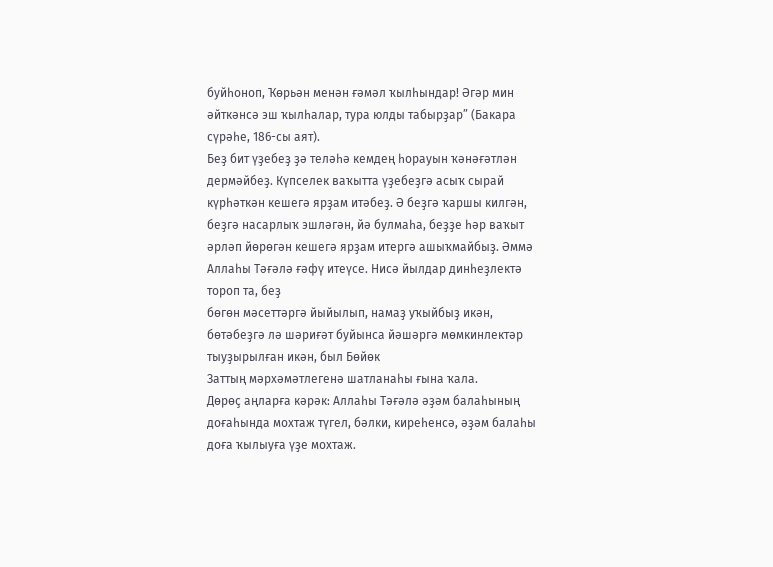буйһоноп, Ҡөрьән менән ғәмәл ҡылһындар! Әгәр мин әйткәнсә эш ҡылһалар, тура юлды табырҙар” (Бакара сүрәһе, 186-сы аят).
Беҙ бит үҙебеҙ ҙә теләһә кемдең һорауын ҡәнәғәтлән дермәйбеҙ. Күпселек ваҡытта үҙебеҙгә асыҡ сырай күрһәткән кешегә ярҙам итәбеҙ. Ә беҙгә ҡаршы килгән, беҙгә насарлыҡ эшләгән, йә булмаһа, беҙҙе һәр ваҡыт әрләп йөрөгән кешегә ярҙам итергә ашыҡмайбыҙ. Әммә Аллаһы Тәғәлә ғәфү итеүсе. Нисә йылдар динһеҙлектә тороп та, беҙ
бөгөн мәсеттәргә йыйылып, намаҙ уҡыйбыҙ икән, бөтәбеҙгә лә шәриғәт буйынса йәшәргә мөмкинлектәр тыуҙырылған икән, был Бөйөк
Заттың мәрхәмәтлегенә шатланаһы ғына ҡала.
Дөрөҫ аңларға кәрәк: Аллаһы Тәғәлә әҙәм балаһының доғаһында мохтаж түгел, бәлки, киреһенсә, әҙәм балаһы доға ҡылыуға үҙе мохтаж.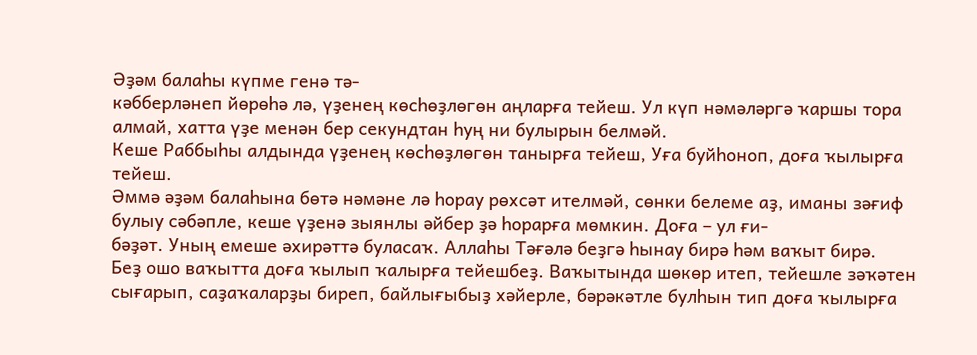Әҙәм балаһы күпме генә тә-
кәбберләнеп йөрөһә лә, үҙенең көсһөҙлөгөн аңларға тейеш. Ул күп нәмәләргә ҡаршы тора алмай, хатта үҙе менән бер секундтан һуң ни булырын белмәй.
Кеше Раббыһы алдында үҙенең көсһөҙлөгөн танырға тейеш, Уға буйһоноп, доға ҡылырға тейеш.
Әммә әҙәм балаһына бөтә нәмәне лә һорау рөхсәт ителмәй, сөнки белеме аҙ, иманы зәғиф булыу сәбәпле, кеше үҙенә зыянлы әйбер ҙә һорарға мөмкин. Доға – ул ғи-
бәҙәт. Уның емеше әхирәттә буласаҡ. Аллаһы Тәғәлә беҙгә һынау бирә һәм ваҡыт бирә.
Беҙ ошо ваҡытта доға ҡылып ҡалырға тейешбеҙ. Ваҡытында шөкөр итеп, тейешле зәҡәтен сығарып, саҙаҡаларҙы биреп, байлығыбыҙ хәйерле, бәрәкәтле булһын тип доға ҡылырға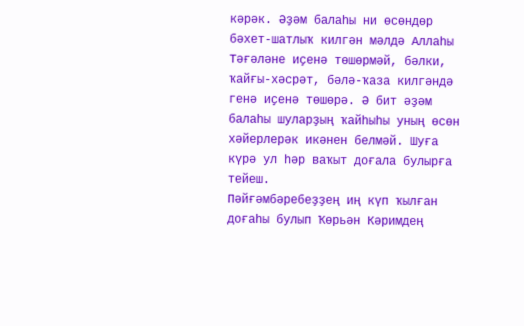кәрәк. Әҙәм балаһы ни өсөндөр бәхет-шатлыҡ килгән мәлдә Аллаһы Тәғәләне иҫенә төшөрмәй, бәлки, ҡайғы-хәсрәт, бәлә-ҡаза килгәндә генә иҫенә төшөрә. Ә бит әҙәм балаһы шуларҙың ҡайһыһы уның өсөн хәйерлерәк икәнен белмәй. Шуға күрә ул һәр ваҡыт доғала булырға тейеш.
Пәйғәмбәребеҙҙең иң күп ҡылған доғаһы булып Ҡөрьән Кәримдең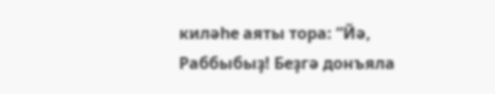киләһе аяты тора: “Йә, Раббыбыҙ! Беҙгә донъяла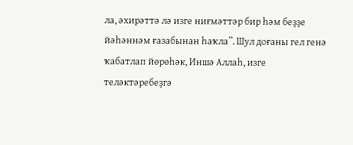ла, әхирәттә лә изге ниғмәттәр бир һәм беҙҙе
йәһәннәм ғазабынан һаҡла”. Шул доғаны гел генә ҡабатлап йөрөһәк, Иншә Аллаһ, изге теләктәребеҙгә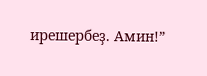ирешербеҙ. Амин!”